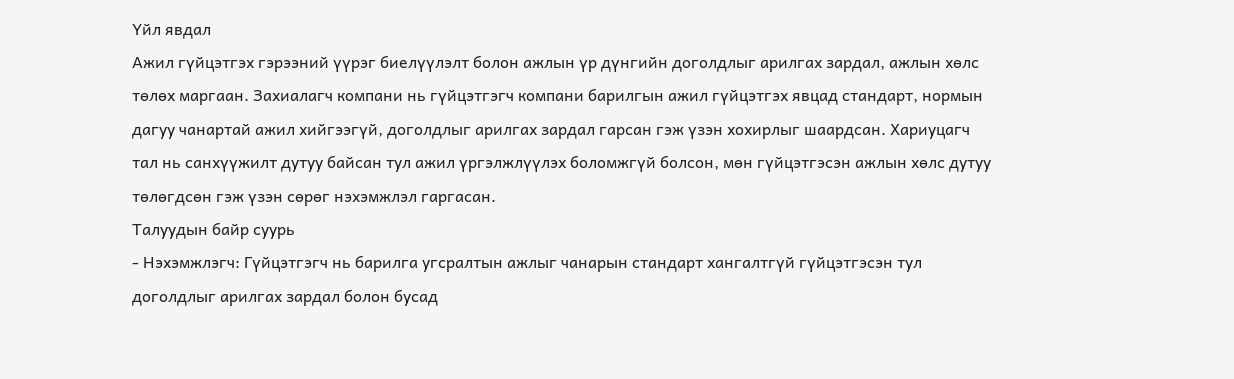Үйл явдал
Ажил гүйцэтгэх гэрээний үүрэг биелүүлэлт болон ажлын үр дүнгийн доголдлыг арилгах зардал, ажлын хөлс төлөх маргаан. Захиалагч компани нь гүйцэтгэгч компани барилгын ажил гүйцэтгэх явцад стандарт, нормын дагуу чанартай ажил хийгээгүй, доголдлыг арилгах зардал гарсан гэж үзэн хохирлыг шаардсан. Хариуцагч тал нь санхүүжилт дутуу байсан тул ажил үргэлжлүүлэх боломжгүй болсон, мөн гүйцэтгэсэн ажлын хөлс дутуу төлөгдсөн гэж үзэн сөрөг нэхэмжлэл гаргасан.
Талуудын байр суурь
- Нэхэмжлэгч: Гүйцэтгэгч нь барилга угсралтын ажлыг чанарын стандарт хангалтгүй гүйцэтгэсэн тул доголдлыг арилгах зардал болон бусад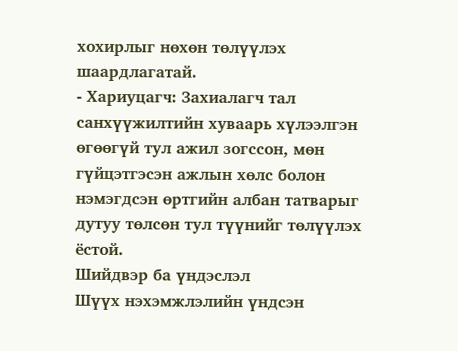хохирлыг нөхөн төлүүлэх шаардлагатай.
- Хариуцагч: Захиалагч тал санхүүжилтийн хуваарь хүлээлгэн өгөөгүй тул ажил зогссон, мөн гүйцэтгэсэн ажлын хөлс болон нэмэгдсэн өртгийн албан татварыг дутуу төлсөн тул түүнийг төлүүлэх ёстой.
Шийдвэр ба үндэслэл
Шүүх нэхэмжлэлийн үндсэн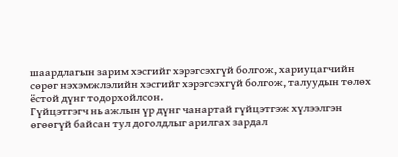шаардлагын зарим хэсгийг хэрэгсэхгүй болгож, хариуцагчийн сөрөг нэхэмжлэлийн хэсгийг хэрэгсэхгүй болгож, талуудын төлөх ёстой дүнг тодорхойлсон.
Гүйцэтгэгч нь ажлын үр дүнг чанартай гүйцэтгэж хүлээлгэн өгөөгүй байсан тул доголдлыг арилгах зардал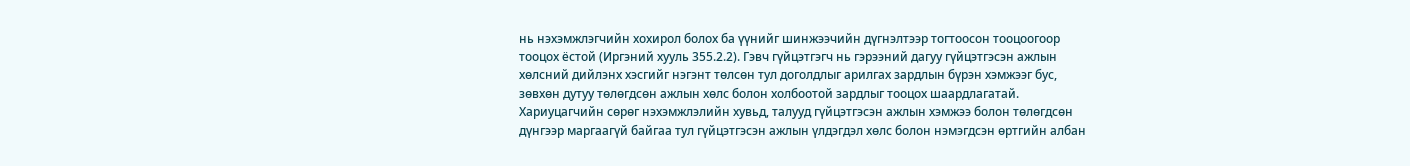нь нэхэмжлэгчийн хохирол болох ба үүнийг шинжээчийн дүгнэлтээр тогтоосон тооцоогоор тооцох ёстой (Иргэний хууль 355.2.2). Гэвч гүйцэтгэгч нь гэрээний дагуу гүйцэтгэсэн ажлын хөлсний дийлэнх хэсгийг нэгэнт төлсөн тул доголдлыг арилгах зардлын бүрэн хэмжээг бус, зөвхөн дутуу төлөгдсөн ажлын хөлс болон холбоотой зардлыг тооцох шаардлагатай.
Хариуцагчийн сөрөг нэхэмжлэлийн хувьд, талууд гүйцэтгэсэн ажлын хэмжээ болон төлөгдсөн дүнгээр маргаагүй байгаа тул гүйцэтгэсэн ажлын үлдэгдэл хөлс болон нэмэгдсэн өртгийн албан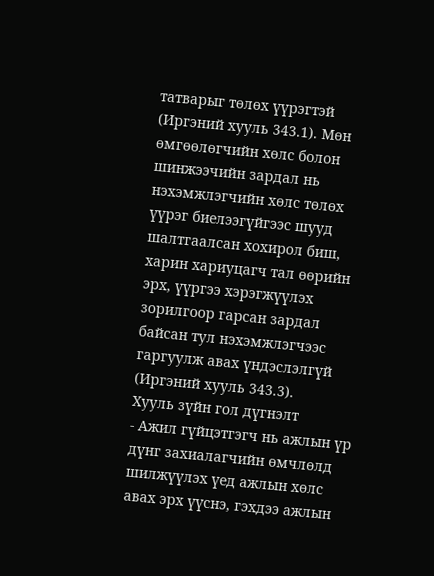татварыг төлөх үүрэгтэй (Иргэний хууль 343.1). Мөн өмгөөлөгчийн хөлс болон шинжээчийн зардал нь нэхэмжлэгчийн хөлс төлөх үүрэг биелээгүйгээс шууд шалтгаалсан хохирол биш, харин хариуцагч тал өөрийн эрх, үүргээ хэрэгжүүлэх зорилгоор гарсан зардал байсан тул нэхэмжлэгчээс гаргуулж авах үндэслэлгүй (Иргэний хууль 343.3).
Хууль зүйн гол дүгнэлт
- Ажил гүйцэтгэгч нь ажлын үр дүнг захиалагчийн өмчлөлд шилжүүлэх үед ажлын хөлс авах эрх үүснэ, гэхдээ ажлын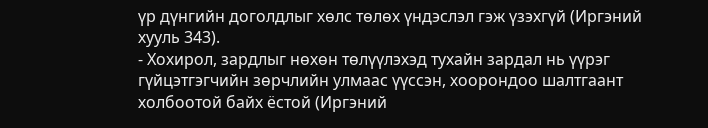үр дүнгийн доголдлыг хөлс төлөх үндэслэл гэж үзэхгүй (Иргэний хууль 343).
- Хохирол, зардлыг нөхөн төлүүлэхэд тухайн зардал нь үүрэг гүйцэтгэгчийн зөрчлийн улмаас үүссэн, хоорондоо шалтгаант холбоотой байх ёстой (Иргэний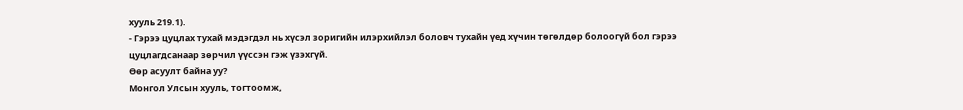хууль 219.1).
- Гэрээ цуцлах тухай мэдэгдэл нь хүсэл зоригийн илэрхийлэл боловч тухайн үед хүчин төгөлдөр болоогүй бол гэрээ цуцлагдсанаар зөрчил үүссэн гэж үзэхгүй.
Өөр асуулт байна уу?
Монгол Улсын хууль, тогтоомж,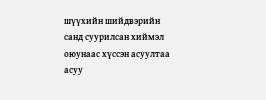шүүхийн шийдвэрийн санд суурилсан хиймэл оюунаас хүссэн асуултаа асуу